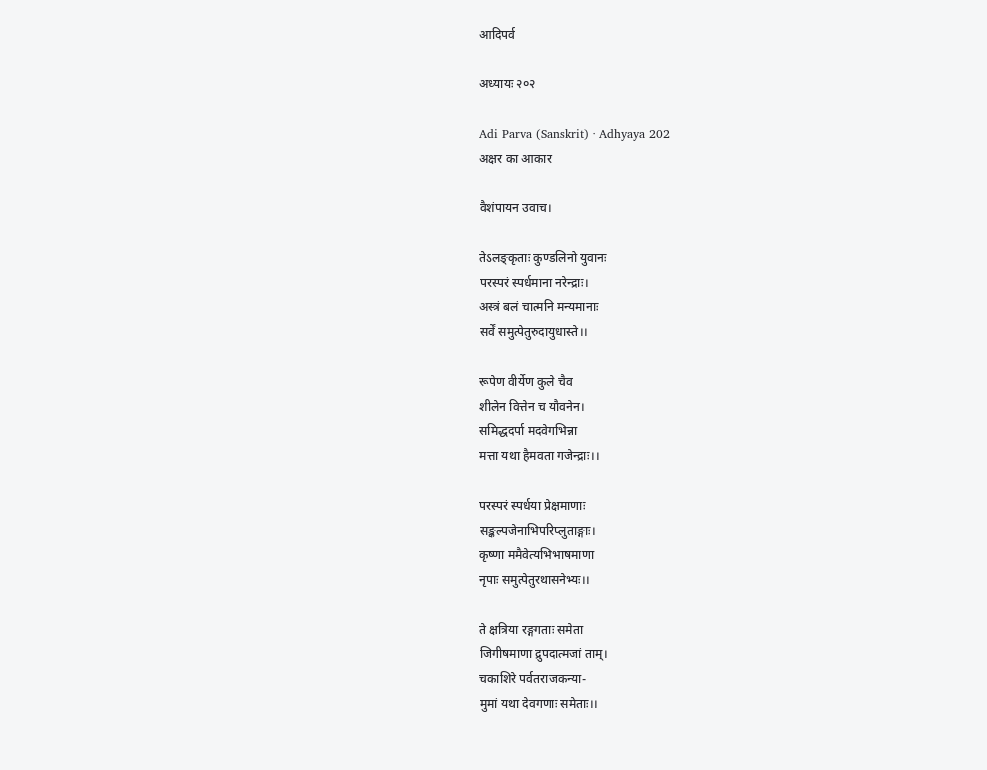आदिपर्व

अध्यायः २०२

Adi Parva (Sanskrit) · Adhyaya 202
अक्षर का आकार

वैशंपायन उवाच।

तेऽलङ्कृताः कुण्डलिनो युवानः
परस्परं स्पर्धमाना नरेन्द्राः।
अस्त्रं बलं चात्मनि मन्यमानाः
सर्वें समुत्पेतुरुदायुधास्ते।।

रूपेण वीर्येण कुले चैव
शीलेन वित्तेन च यौवनेन।
समिद्धदर्पा मदवेगभिन्ना
मत्ता यथा हैमवता गजेन्द्राः।।

परस्परं स्पर्धया प्रेक्षमाणाः
सङ्कल्पजेनाभिपरिप्लुताङ्गाः।
कृष्णा ममैवेत्यभिभाषमाणा
नृपाः समुत्पेतुरथासनेभ्यः।।

ते क्षत्रिया रङ्गगताः समेता
जिगीषमाणा द्रुपदात्मजां ताम्।
चकाशिरे पर्वतराजकन्या-
मुमां यथा देवगणाः समेताः।।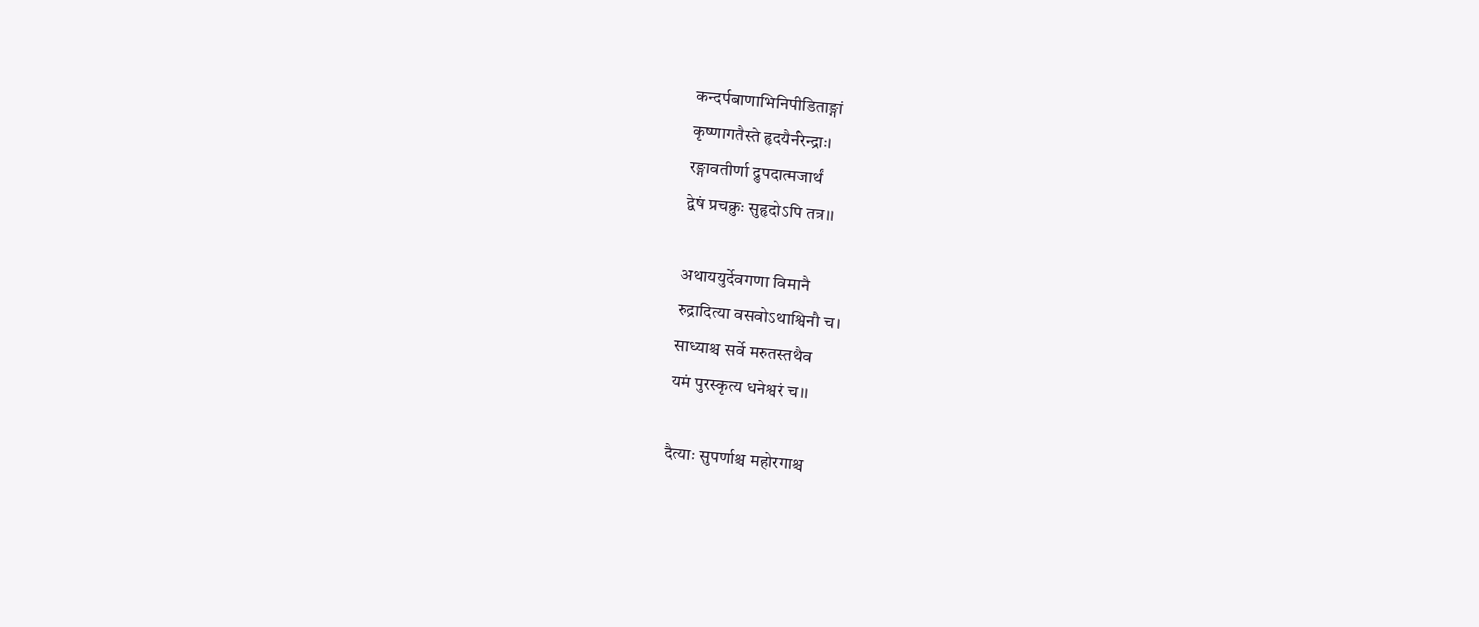कन्दर्पबाणाभिनिपीडिताङ्गां
कृष्णागतैस्ते हृदयैर्नरेन्द्राः।
रङ्गावतीर्णा द्रुपदात्मजार्थं
द्वेषं प्रचक्रुः सुहृदोऽपि तत्र।।

अथाययुर्देवगणा विमानै
रुद्रादित्या वसवोऽथाश्विनौ च।
साध्याश्च सर्वे मरुतस्तथैव
यमं पुरस्कृत्य धनेश्वरं च।।

दैत्याः सुपर्णाश्च महोरगाश्च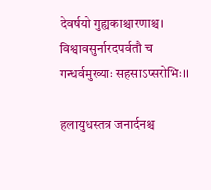देवर्षयो गुह्यकाश्चारणाश्च।
विश्वावसुर्नारदपर्वतौ च
गन्धर्वमुख्याः सहसाऽप्सरोभिः।।

हलायुधस्तत्र जनार्दनश्च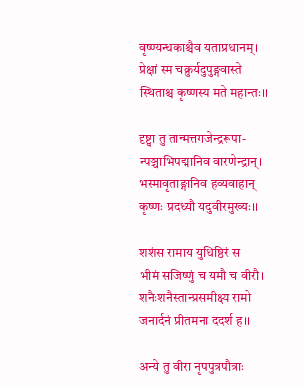वृष्ण्यन्धकाश्चैव यताप्रधानम्।
प्रेक्षां स्म चक्रुर्यदुपुङ्गवास्ते
स्थिताश्च कृष्णस्य मते महान्तः।।

दृष्ट्वा तु तान्मत्तगजेन्द्ररूपा-
न्पञ्चाभिपद्मानिव वारणेन्द्रान्।
भस्मावृताङ्गानिव हव्यवाहान्
कृष्णः प्रदध्यौ यदुवीरमुख्यः।।

शशंस रामाय युधिष्ठिरं स
भीमं सजिष्णुं च यमौ च वीरौ।
शनैःशनैस्तान्प्रसमीक्ष्य रामो
जनार्दनं प्रीतमना ददर्श ह।।

अन्ये तु वीरा नृपपुत्रपौत्राः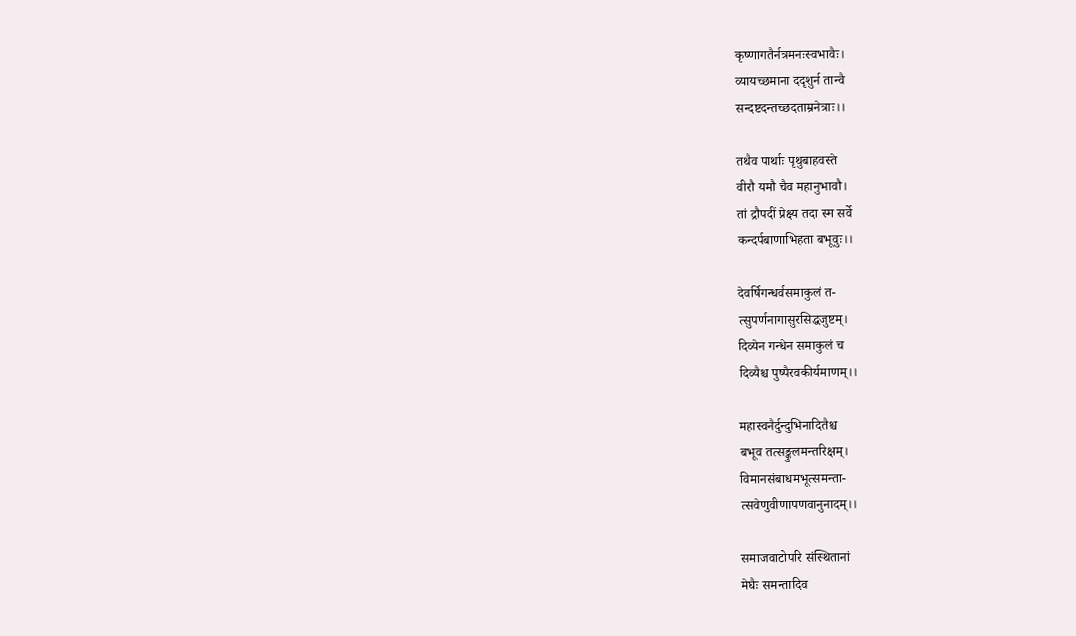कृष्णागतैर्नत्रमनःस्वभावैः।
व्यायच्छमाना ददृशुर्न तान्वै
सन्दष्टदन्तच्छदताम्रनेत्राः।।

तथैव पार्थाः पृथुबाहवस्ते
वीरौ यमौ चैव महानुभावौ।
तां द्रौपदीं प्रेक्ष्य तदा स्म सर्वे
कन्दर्पबाणाभिहता बभूवुः।।

देवर्षिगन्धर्वसमाकुलं त-
त्सुपर्णनागासुरसिद्धजुष्टम्।
दिव्येन गन्धेन समाकुलं च
दिव्यैश्च पुष्पैरवकीर्यमाणम्।।

महास्वनैर्दुन्दुभिनादितैश्च
बभूव तत्सङ्कुलमन्तरिक्षम्।
विमानसंबाधमभूत्समन्ता-
त्सवेणुवीणापणवानुनादम्।।

समाजवाटोपरि संस्थितानां
मेघैः समन्तादिव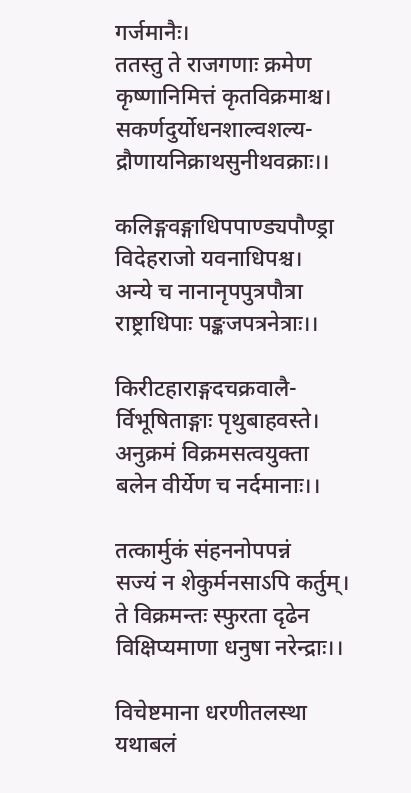गर्जमानैः।
ततस्तु ते राजगणाः क्रमेण
कृष्णानिमित्तं कृतविक्रमाश्च।
सकर्णदुर्योधनशाल्वशल्य-
द्रौणायनिक्राथसुनीथवक्राः।।

कलिङ्गवङ्गाधिपपाण्ड्यपौण्ड्रा
विदेहराजो यवनाधिपश्च।
अन्ये च नानानृपपुत्रपौत्रा
राष्ट्राधिपाः पङ्कजपत्रनेत्राः।।

किरीटहाराङ्गदचक्रवालै-
र्विभूषिताङ्गाः पृथुबाहवस्ते।
अनुक्रमं विक्रमसत्वयुक्ता
बलेन वीर्येण च नर्दमानाः।।

तत्कार्मुकं संहननोपपन्नं
सज्यं न शेकुर्मनसाऽपि कर्तुम्।
ते विक्रमन्तः स्फुरता दृढेन
विक्षिप्यमाणा धनुषा नरेन्द्राः।।

विचेष्टमाना धरणीतलस्था
यथाबलं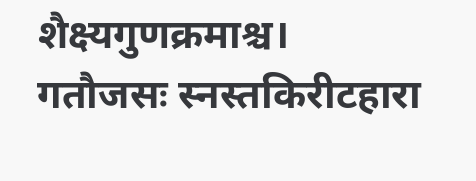शैक्ष्यगुणक्रमाश्च।
गतौजसः स्नस्तकिरीटहारा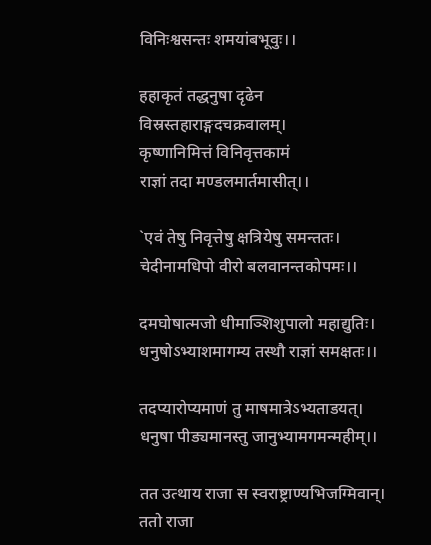विनिःश्वसन्तः शमयांबभूवुः।।

हहाकृतं तद्धनुषा दृढेन
विस्रस्तहाराङ्गदचक्रवालम्।
कृष्णानिमित्तं विनिवृत्तकामं
राज्ञां तदा मण्डलमार्तमासीत्।।

`एवं तेषु निवृत्तेषु क्षत्रियेषु समन्ततः।
चेदीनामधिपो वीरो बलवानन्तकोपमः।।

दमघोषात्मजो धीमाञ्शिशुपालो महाद्युतिः।
धनुषोऽभ्याशमागम्य तस्थौ राज्ञां समक्षतः।।

तदप्यारोप्यमाणं तु माषमात्रेऽभ्यताडयत्।
धनुषा पीड्यमानस्तु जानुभ्यामगमन्महीम्।।

तत उत्थाय राजा स स्वराष्ट्राण्यभिजग्मिवान्।
ततो राजा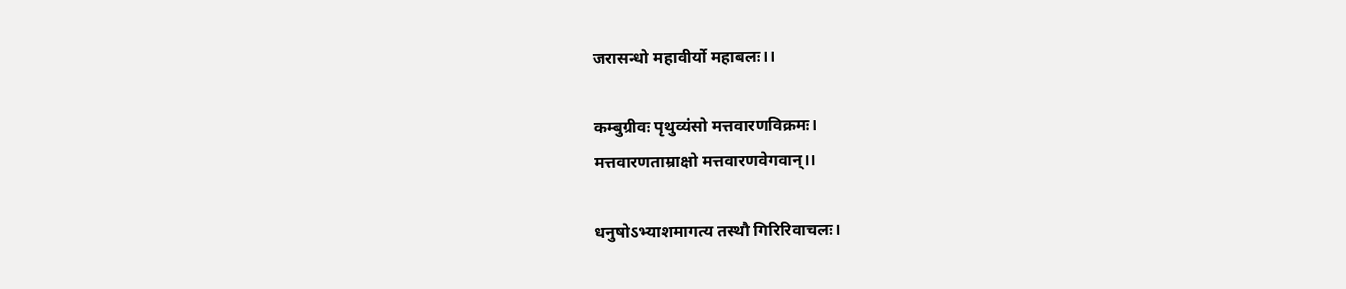जरासन्धो महावीर्यो महाबलः।।

कम्बुग्रीवः पृथुव्यंसो मत्तवारणविक्रमः।
मत्तवारणताम्राक्षो मत्तवारणवेगवान्।।

धनुषोऽभ्याशमागत्य तस्थौ गिरिरिवाचलः।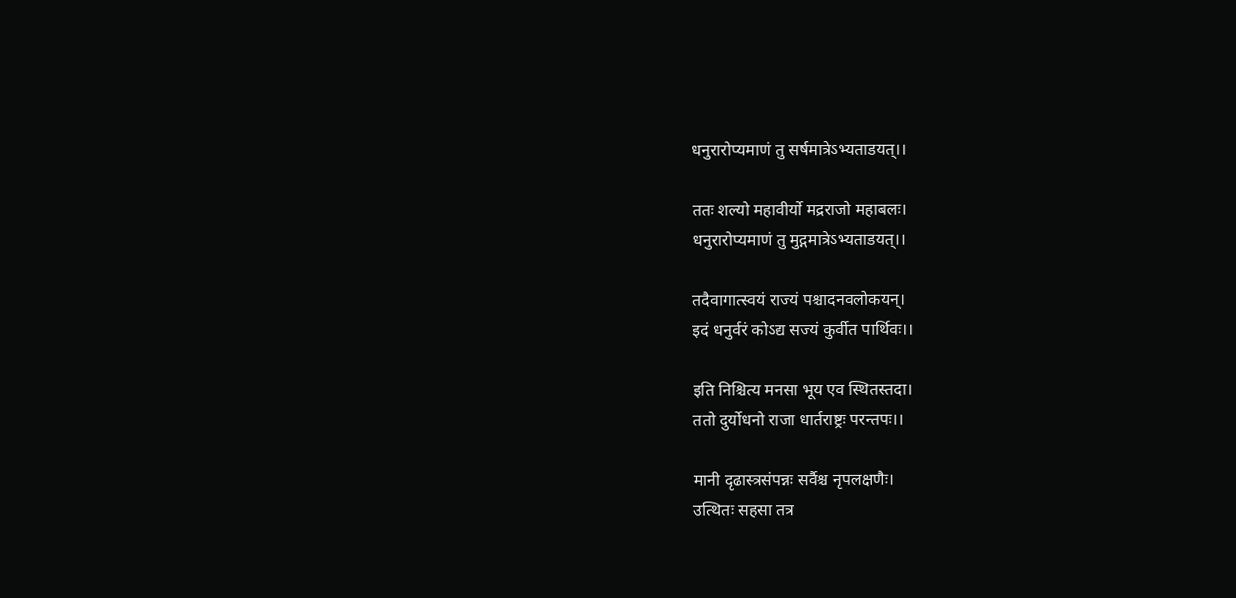धनुरारोप्यमाणं तु सर्षमात्रेऽभ्यताडयत्।।

ततः शल्यो महावीर्यो मद्रराजो महाबलः।
धनुरारोप्यमाणं तु मुद्गमात्रेऽभ्यताडयत्।।

तदैवागात्स्वयं राज्यं पश्चादनवलोकयन्।
इदं धनुर्वरं कोऽद्य सज्यं कुर्वीत पार्थिवः।।

इति निश्चित्य मनसा भूय एव स्थितस्तदा।
ततो दुर्योधनो राजा धार्तराष्ट्रः परन्तपः।।

मानी दृढास्त्रसंपन्नः सर्वैश्च नृपलक्षणैः।
उत्थितः सहसा तत्र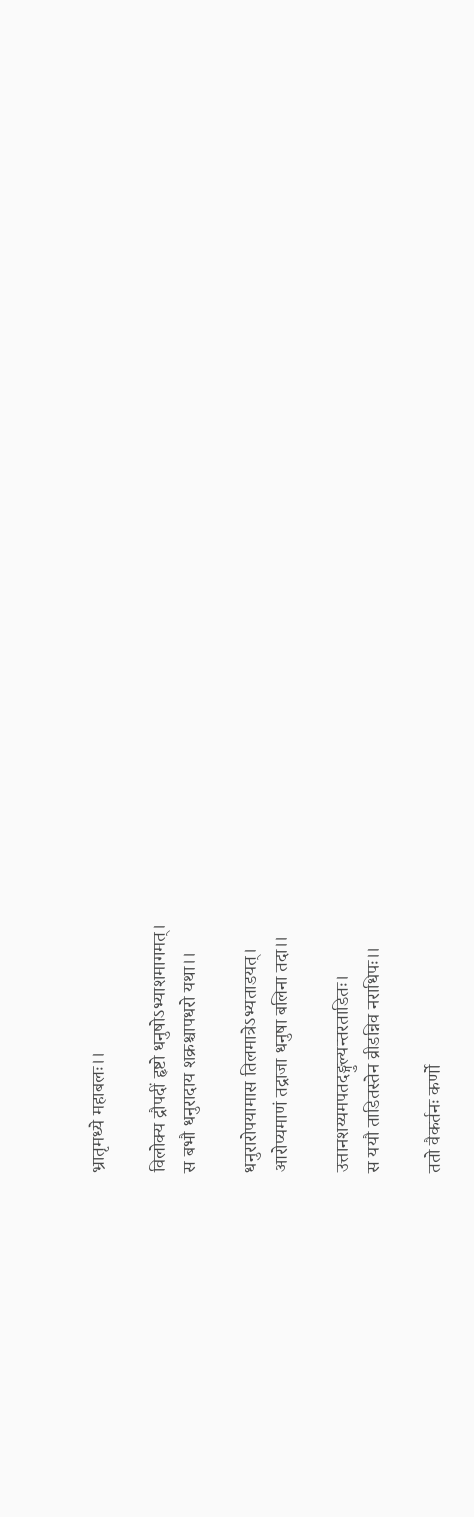भ्रातृमध्ये महाबलः।।

विलोक्य द्रौपदीं हृष्टो धनुषोऽभ्याशमागमत्।
स बभौ धनुरादाय शक्रश्चापधरो यथा।।

धनुरारोपयामास तिलमात्रेऽभ्यताडयत्।
आरोप्यमाणं तद्राजा धनुषा बलिना तदा।।

उत्तानशय्यमपतदङ्गुल्यन्तरताडितः।
स ययौ ताडितस्तेन व्रीडन्निव नराधिपः।।

ततो वैकर्तनः कर्णो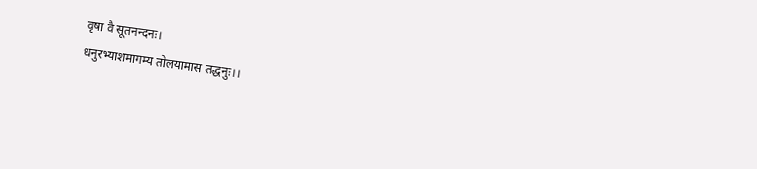वृषा वै सूतनन्दनः।
धनुरभ्याशमागम्य तोलयामास तद्धनुः।।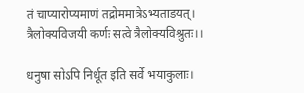तं चाप्यारोप्यमाणं तद्रोममात्रेऽभ्यताडयत्।
त्रैलोक्यविजयी कर्णः सत्वे त्रैलोक्यविश्रुतः।।

धनुषा सोऽपि निर्धूत इति सर्वे भयाकुलाः।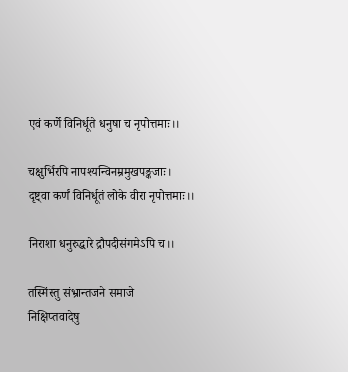एवं कर्णे विनिर्धूते धनुषा च नृपोत्तमाः।।

चक्षुर्भिरपि नापश्यन्विनम्रमुखपङ्कजाः।
दृष्ट्वा कर्णं विनिर्धूतं लोके वीरा नृपोत्तमाः।।

निराशा धनुरुद्धारे द्रौपदीसंगमेऽपि च।।

तस्मिंस्तु संभ्रान्तजने समाजे
निक्षिप्तवादेषु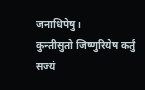जनाधिपेषु।
कुन्तीसुतो जिष्णुरियेष कर्तुं
सज्यं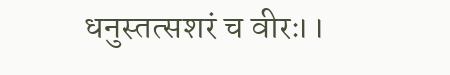धनुस्तत्सशरं च वीरः।।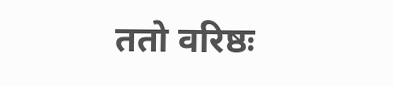ततो वरिष्ठः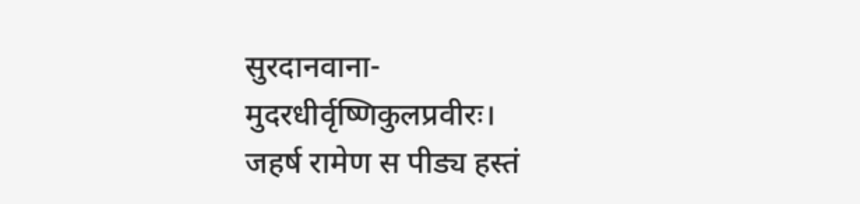सुरदानवाना-
मुदरधीर्वृष्णिकुलप्रवीरः।
जहर्ष रामेण स पीड्य हस्तं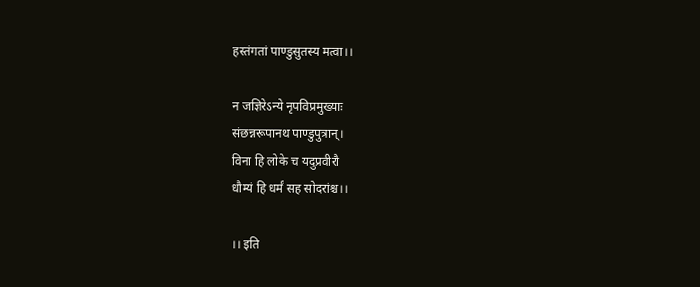हस्तंगतां पाण्डुसुतस्य मत्वा।।

न जज्ञिरेऽन्ये नृपविप्रमुख्याः
संछन्नरूपानथ पाण्डुपुत्रान्।
विना हि लोके च यदुप्रवीरौ
धौम्यं हि धर्मं सह सोदरांश्च।।

।। इति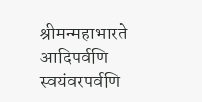श्रीमन्महाभारते आदिपर्वणि
स्वयंवरपर्वणि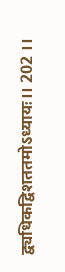द्व्यधिकद्विशततमोऽध्यायः।। 202 ।।